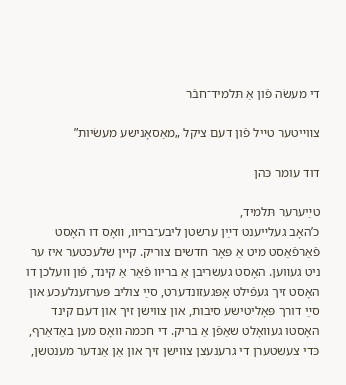די מעשׂה פֿון אַ תּלמיד־חבֿר

צװײטער טײל פֿון דעם ציקל „מאַסאָנישע מעשׂיות”

דוד עומר כּהן

טײַערער תּלמיד,
כ’האָב געלײענט דײַן ערשטן ליבע־בריװ, װאָס דו האָסט פֿאַרפֿאַסט מיט אַ פּאָר חדשים צוריק. קײן שלעכטער איז ער ניט געװען. האָסט געשריבן אַ בריװ פֿאַר אַ קינד, פֿון װעלכן דו האָסט זיך געפֿילט אָפּגעזונדערט, סײַ צוליב פּערזענלעכע און סײַ דורך פּאָליטישע סיבות, און צװישן זיך און דעם קינד האָסטו געװאָלט שאַפֿן אַ בריק. די חכמה װאָס מען באַדאַרף, כּדי צעשטערן די גרענעצן צװישן זיך און אַן אַנדער מענטשן,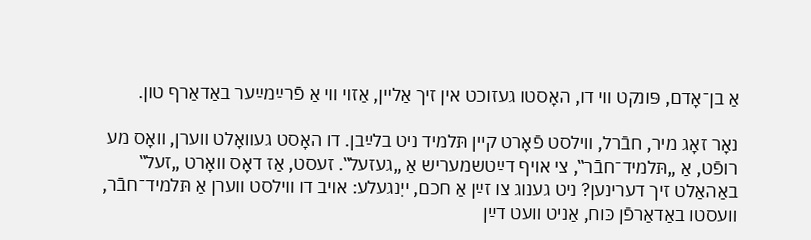אַ בן־אָדם, פּונקט װי דו, האָסטו געזוכט אין זיך אַלײן, אַזױ װי אַ פֿרײַמײַער באַדאַרף טון.

נאָר זאָג מיר, חבֿרל, װילסט פֿאָרט קײן תּלמיד ניט בלײַבן. דו האָסט געװאָלט װערן, װאָס מע רופֿט, אַ „תּלמיד־חבֿר‟, צי אױף דײַטשמעריש אַ „געזעל‟. זעסט, אַז דאָס װאָרט „זעל‟ באַהאַלט זיך דערינען? ניט גענוג צו זײַן אַ חכם, ייִנגעלע: אױב דו װילסט װערן אַ תּלמיד־חבֿר, װעסטו באַדאַרפֿן כּוח, אַניט װעט דײַן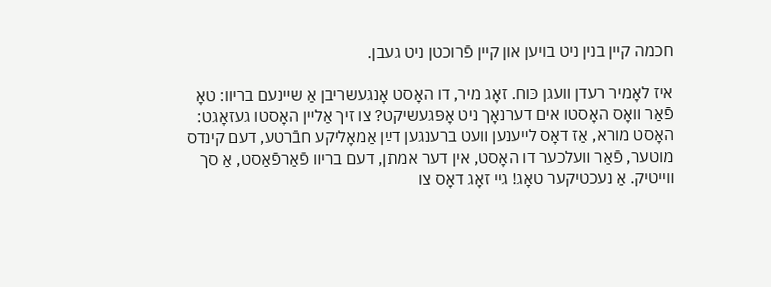חכמה קײן בנין ניט בױען און קײן פֿרוכטן ניט געבן.

איז לאָמיר רעדן װעגן כּוח. זאָג מיר, דו האָסט אָנגעשריבן אַ שײנעם בריװ: טאָ פֿאַר װאָס האָסטו אים דערנאָך ניט אָפּגעשיקט? צו זיך אַלײן האָסטו געזאָגט: האָסט מורא, אַז דאָס לײענען װעט ברענגען דײַן אַמאָליקע חבֿרטע, דעם קינדס מוטער, פֿאַר װעלכער דו האָסט, אין דער אמתן, דעם בריװ פֿאַרפֿאַסט, אַ סך װײטיק. אַ נעכטיקער טאָג! גײ זאָג דאָס צו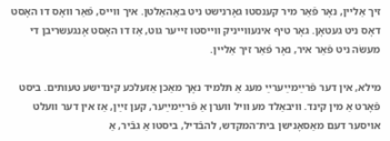זיך אַלײן, נאָר פֿאַר מיר קענסטו גאָרנישט ניט באַהאַלטן. איך װײס, פֿאַר װאָס דו האָסט דאָס ניט געטאָן. גאָר טיף אינעװײניק װײסטו זײער גוט, אַז דו האָסט אָנגעשריבן די מעשׂה ניט פֿאַר איר, נאָר פֿאַר זיך אַלײן.

מילא, אין דער פֿרײַמײַערײַ מעג אַ תּלמיד נאָך מאַכן אַזעלכע קינדישע טעותים. ביסט פֿאָרט אַ מין קינד. װיבאַלד מע װיל װערן אַ פֿרײַמײַער, קען זײַן, אַז אין דער װעלט אױסער דעם מאַסאָנישן בית־המקדש, להבֿדיל, ביסטו אַ גבֿיר, אַ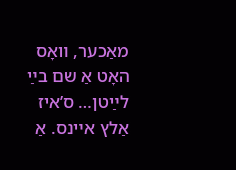מאַכער, װאָס האָט אַ שם בײַ לײַטן… ס’איז אַלץ אײנס. אַ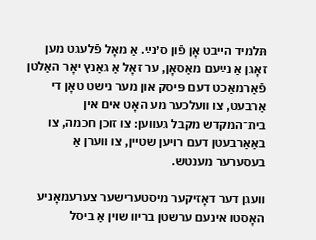תּלמיד הײבט אָן פֿון ס׳נײַ. אַ מאָל פֿלעגט מען זאָגן אַ נײַעם מאַסאָן, ער זאָל אַ גאַנץ יאָר האַלטן פֿאַרמאַכט דעם פּיסק און מער נישט טאָן די אַרבעט, צו װעלכער מע האָט אים אין בית־המקדש מקבל געװען: צו זוכן חכמה, צו באַאַרבעטן דעם רױען שטײן, צו װערן אַ בעסערער מענטש.

װעגן דער דאָזיקער מיסטערישער צערעמאָניע האָסטו אינעם ערשטן בריװ שױן אַ ביסל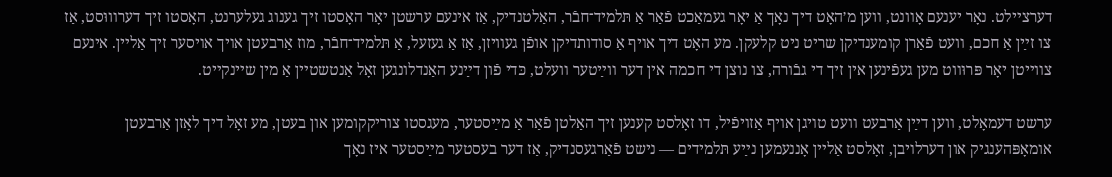דערצײלט. נאָר יענעם אָװנט, װען מ׳האָט דיך נאָך אַ יאָר געמאַכט פֿאַר אַ תּלמיד־חבֿר, האַלטנדיק, אַז אינעם ערשטן יאָר האָסטו זיך גענוג געלערנט, האָסטו זיך דערװוּסט, אַז צו זײַן אַ חכם, װעט פֿאַרן קומענדיקן שריט ניט קלעקן. מע האָט דיך אױף אַ סודותדיקן אופֿן געװיזן, אַז אַ געזעל, אַ תּלמיד־חבֿר, מוז אַרבעטן אױך אױסער זיך אַלײן. אינעם צװײטן יאָר פּרוּװט מען געפֿינען אין זיך די גבֿורה, צו נוצן די חכמה אין דער װײַטער װעלט, כּדי פֿון דײַנע האַנדלונגען זאָל אַנטשטײן אַ מין שײנקײט.

ערשט דעמאָלט, װען דײַן אַרבעט װעט טױגן אױף אַזױפֿיל, דו זאָלסט קענען זיך האַלטן פֿאַר אַ מײַסטער, מעגסטו צוריקקומען און בעטן, מע זאָל דיך לאָזן אַרבעטן אומאָפּהענגיק און דערלױבן, זאָלסט אַלײן אָננעמען נײַע תּלמידים — נישט פֿאַרגעסנדיק, אַז דער בעסטער מײַסטער איז נאָך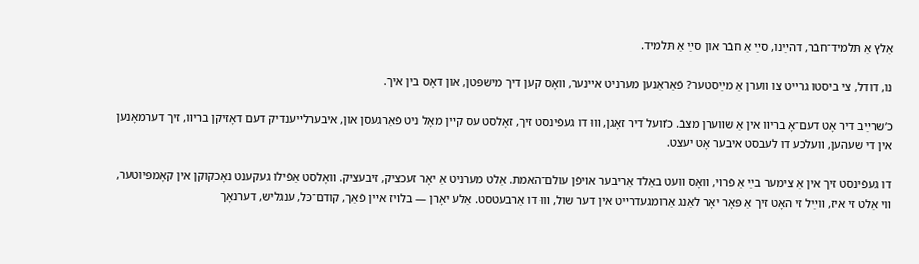אַלץ אַ תּלמיד־חבֿר, דהײַנו, סײַ אַ חבֿר און סײַ אַ תּלמיד.

נו, דודל, צי ביסטו גרײט צו װערן אַ מײַסטער? פֿאַראַנען מערניט אײנער, װאָס קען דיך מישפּטן, און דאָס בין איך.

כ’שרײַב דיר אָט דעם־אָ בריװ אין אַ שװערן מצבֿ. כ’װעל דיר זאָגן, װוּ דו געפֿינסט זיך, זאָלסט עס קײן מאָל ניט פֿאַרגעסן און, איבערלײענדיק דעם דאָזיקן בריװ, זיך דערמאָנען אין די שעהען, װעלכע דו לעבסט איבער אָט יעצט.

דו געפֿינסט זיך אין אַ צימער בײַ אַ פֿרױ, װאָס װעט באַלד אַריבער אױפֿן עולם־האמת. אַלט מערניט אַ יאָר זעכציק, זיבעציק. װאָלסט אַפֿילו געקענט נאָכקוקן אין קאָמפּיוטער, װי אַלט זי איז, װײַל זי האָט זיך אַ פּאָר יאָר לאַנג אַרומגעדרײט אין דער שול, װוּ דו אַרבעטסט. אַלע יאָרן — בלױז אײן פֿאַך, קודם־כּל, ענגליש, דערנאָך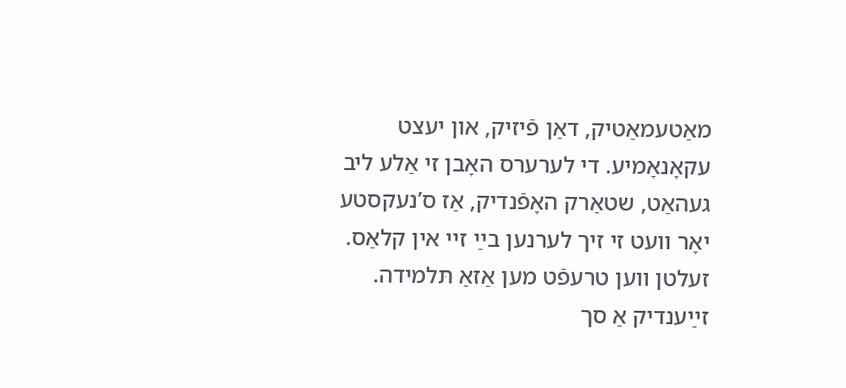מאַטעמאַטיק, דאַן פֿיזיק, און יעצט עקאָנאָמיע. די לערערס האָבן זי אַלע ליב געהאַט, שטאַרק האָפֿנדיק, אַז ס’נעקסטע יאָר װעט זי זיך לערנען בײַ זײ אין קלאַס. זעלטן װען טרעפֿט מען אַזאַ תּלמידה. זײַענדיק אַ סך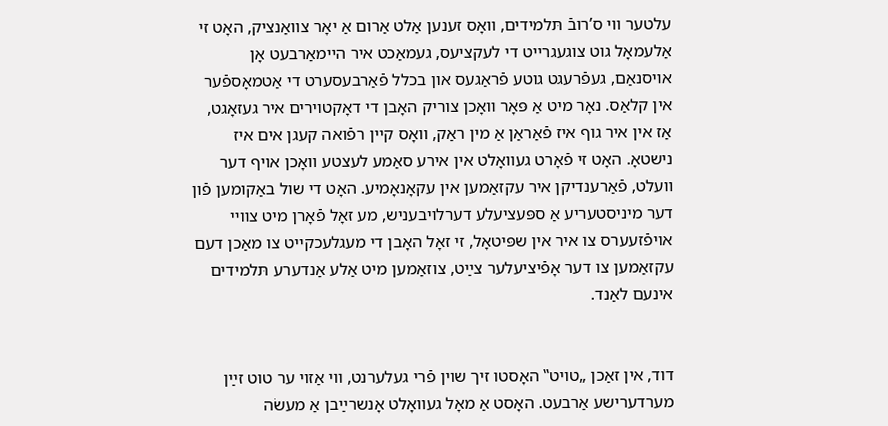עלטער װי ס’רובֿ תּלמידים, װאָס זענען אַלט אַרום אַ יאָר צװאַנציק, האָט זי אַלעמאָל גוט צוגעגרײט די לעקציעס, געמאַכט איר הײמאַרבעט אָן אױסנאַם, געפֿרעגט גוטע פֿראַגעס און בכלל פֿאַרבעסערט די אַטמאָספֿער אין קלאַס. נאָר מיט אַ פּאָר װאָכן צוריק האָבן די דאָקטױרים איר געזאָגט, אַז אין איר גוף איז פֿאַראַן אַ מין ראַק, וואָס קײן רפֿואה קעגן אים איז נישטאָ. האָט זי פֿאָרט געװאָלט אין אירע סאַמע לעצטע װאָכן אױף דער װעלט, פֿאַרענדיקן איר עקזאַמען אין עקאָנאָמיע. האָט די שול באַקומען פֿון דער מיניסטעריע אַ ספּעציעלע דערלױבעניש, מע זאָל פֿאָרן מיט צװײ אױפֿזעערס צו איר אין שפּיטאָל, זי זאָל האָבן די מעגלעכקײט צו מאַכן דעם עקזאַמען צו דער אָפֿיציעלער צײַט, צוזאַמען מיט אַלע אַנדערע תּלמידים אינעם לאַנד.


דוד, אין זאַכן „טױט‟ האָסטו זיך שױן פֿרי געלערנט, װי אַזױ ער טוט זײַן מערדערישע אַרבעט. האָסט אַ מאָל געװאָלט אָנשרײַבן אַ מעשׂה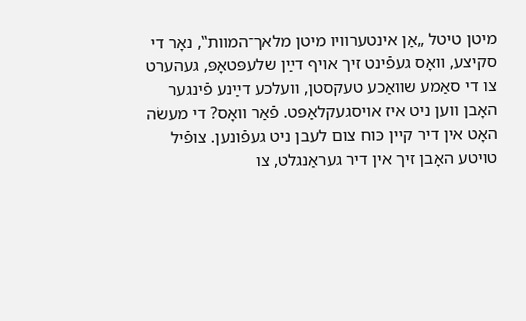מיטן טיטל „אַן אינטערװיו מיטן מלאך־המװת‟, נאָר די סקיצע, װאָס געפֿינט זיך אױף דײַן שלעפּטאָפּ, געהערט צו די סאַמע שװאַכע טעקסטן, װעלכע דײַנע פֿינגער האָבן װען ניט איז אױסגעקלאַפּט. פֿאַר װאָס? די מעשׂה האָט אין דיר קײן כּוח צום לעבן ניט געפֿונען. צופֿיל טױטע האָבן זיך אין דיר געראַנגלט, צו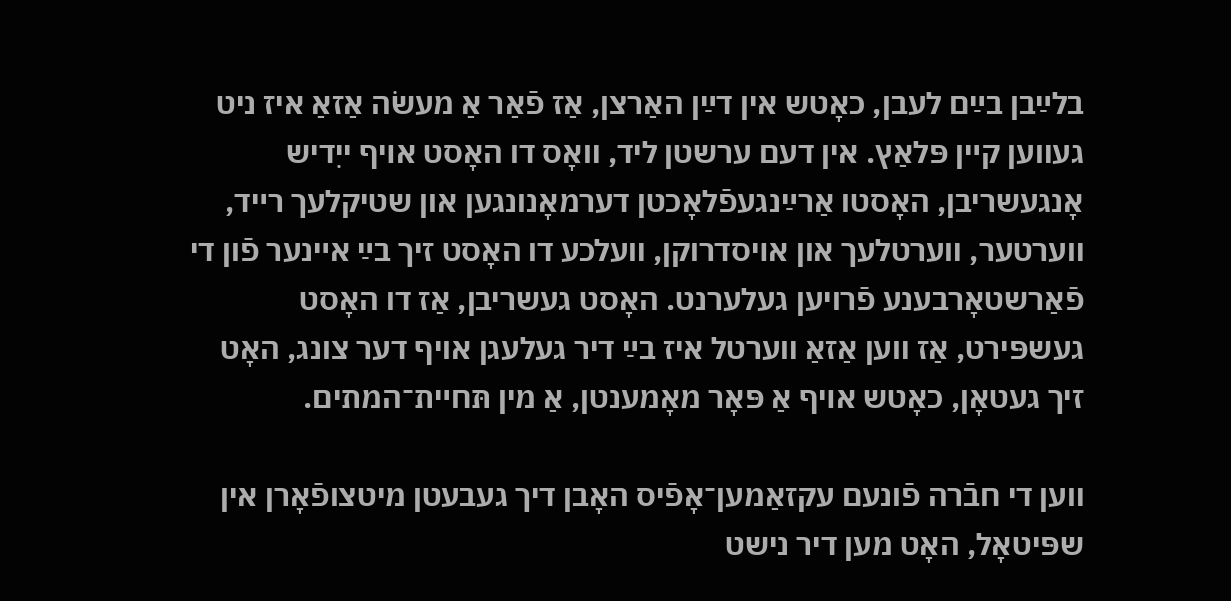בלײַבן בײַם לעבן, כאָטש אין דײַן האַרצן, אַז פֿאַר אַ מעשׂה אַזאַ איז ניט געװען קײן פּלאַץ. אין דעם ערשטן ליד, װאָס דו האָסט אױף ייִדיש אָנגעשריבן, האָסטו אַרײַנגעפֿלאָכטן דערמאָנונגען און שטיקלעך רײד, װערטער, װערטלעך און אױסדרוקן, װעלכע דו האָסט זיך בײַ אײנער פֿון די פֿאַרשטאָרבענע פֿרויען געלערנט. האָסט געשריבן, אַז דו האָסט געשפּירט, אַז װען אַזאַ װערטל איז בײַ דיר געלעגן אויף דער צונג, האָט זיך געטאָן, כאָטש אױף אַ פּאָר מאָמענטן, אַ מין תּחײת־המתים.

װען די חבֿרה פֿונעם עקזאַמען־אָפֿיס האָבן דיך געבעטן מיטצופֿאָרן אין שפּיטאָל, האָט מען דיר נישט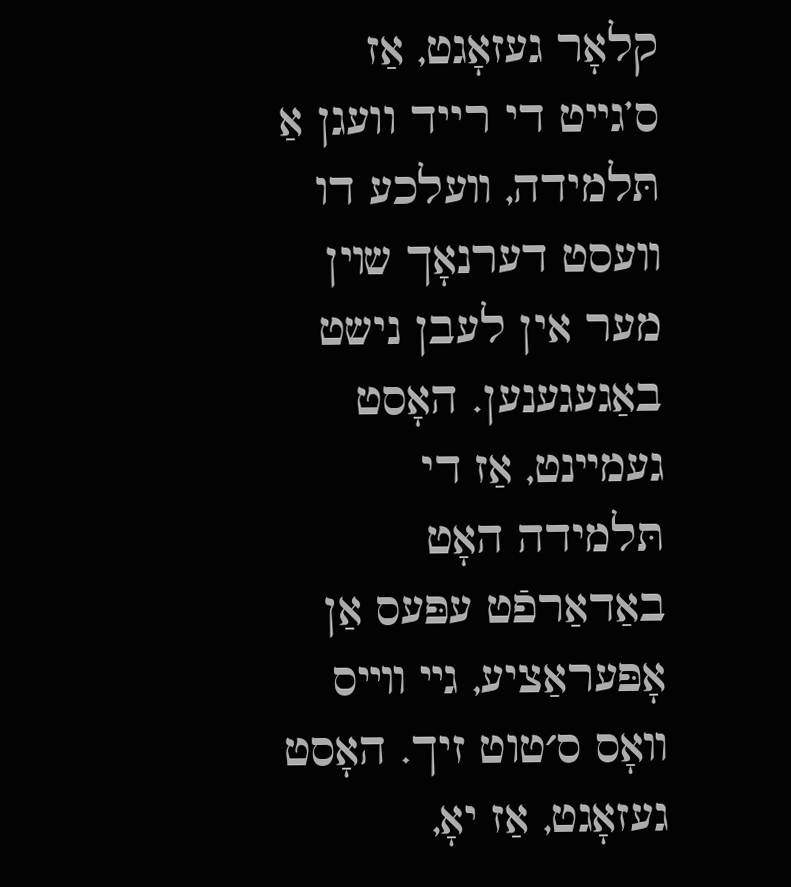קלאָר געזאָגט, אַז ס’גײט די רייד וועגן אַ תּלמידה, װעלכע דו װעסט דערנאָך שױן מער אין לעבן נישט באַגעגענען. האָסט געמײנט, אַז די תּלמידה האָט באַדאַרפֿט עפּעס אַן אָפּעראַציע, גײ װײס װאָס ס׳טוט זיך. האָסט געזאָגט, אַז יאָ,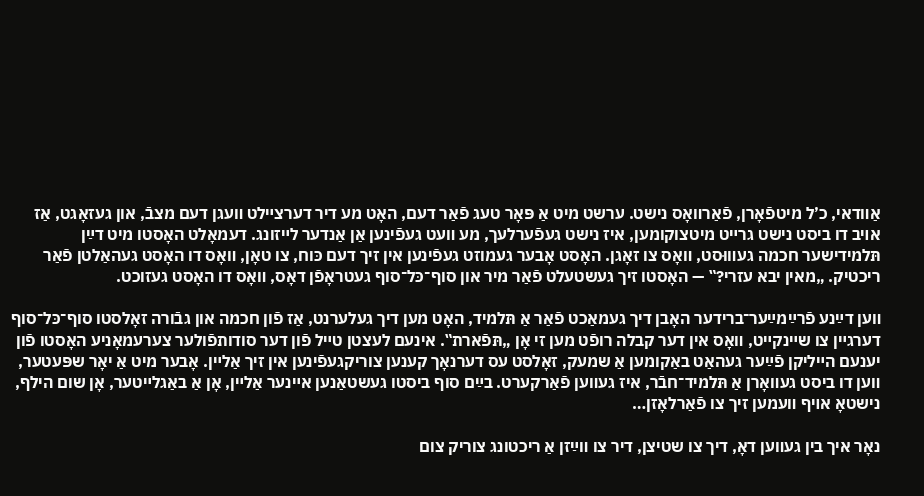אַװדאי, כ’ל מיטפֿאָרן, פֿאַרװאָס נישט. ערשט מיט אַ פּאָר טעג פֿאַר דעם, האָט מע דיר דערצײלט װעגן דעם מצבֿ, און געזאָגט, אַז אױב דו ביסט נישט גרײט מיטצוקומען, איז נישט געפֿערלעך, מע װעט געפֿינען אַן אַנדער לײזונג. דעמאָלט האָסטו מיט דײַן תּלמידישער חכמה געװוּסט, װאָס צו זאָגן. האָסט אָבער געמוזט געפֿינען אין זיך דעם כּוח, צו טאָן, װאָס דו האָסט געהאַלטן פֿאַר ריכטיק. „מאין יבא עזרי?‟ — האָסטו זיך געשטעלט פֿאַר מיר און סוף־כּל־סוף געטראָפֿן דאָס, װאָס דו האָסט געזוכט.

װען דײַנע פֿרײַמײַער־ברידער האָבן דיך געמאַכט פֿאַר אַ תּלמיד, האָט מען דיך געלערנט, אַז פֿון חכמה און גבֿורה זאָלסטו סוף־כּל־סוף דערגײן צו שײנקײט, װאָס אין דער קבלה רופֿט מען זי אָן „תּפֿארת‟. אינעם לעצטן טײל פֿון דער סודותפֿולער צערעמאָניע האָסטו פֿון יענעם הײליקן פֿײַער געהאַט באַקומען אַ שמעק, זאָלסט עס דערנאָך קענען צוריקגעפֿינען אין זיך אַלײן. אָבער מיט אַ יאָר שפּעטער, װען דו ביסט געװאָרן אַ תּלמיד־חבֿר, איז געװען פֿאַרקערט. בײַם סוף ביסטו געשטאַנען אײנער אַלײן, אָן אַ באַגלײטער, אָן שום הילף, נישטאָ אױף װעמען זיך צו פֿאַרלאָזן…

נאָר איך בין געװען דאָ, דיך צו שטיצן, דיר צו װײַזן אַ ריכטונג צוריק צום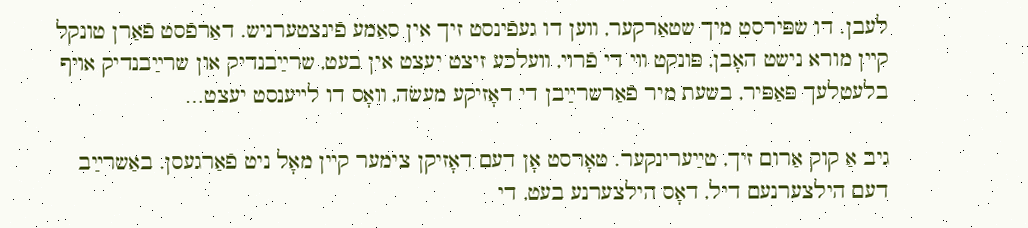לעבן. דו שפּירסט מיך שטאַרקער, װען דו געפֿינסט זיך אין סאַמע פֿינצטערניש. דאַרפֿסט פֿאַרן טונקל קײן מורא נישט האָבן, פּונקט װי די פֿרױ, װעלכע זיצט יעצט אין בעט, שרײַבנדיק און שרײַבנדיק אױף בלעטלעך פּאַפּיר, בשעת מיר פֿאַרשרײַבן די דאָזיקע מעשׂה, װאָס דו לײענסט יעצט…

גיב אַ קוק אַרום זיך, טײַערינקער. טאָרסט אָן דעם דאָזיקן צימער קײן מאָל ניט פֿאַרגעסן. באַשרײַב דעם הילצערנעם דיל, דאָס הילצערנע בעט, די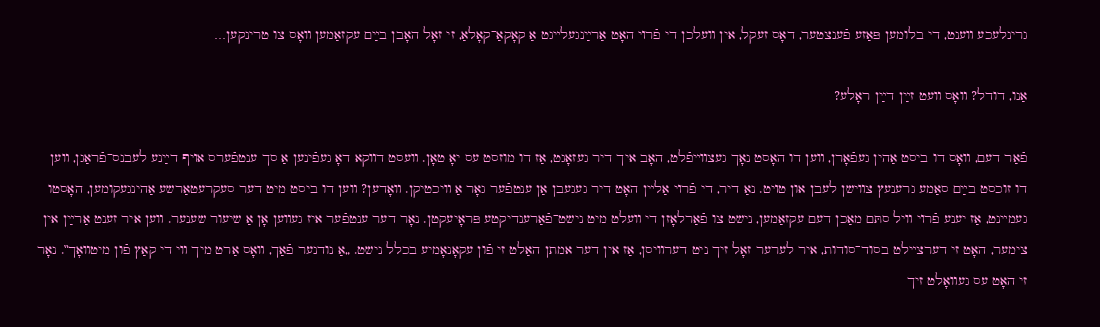גרינלעכע װענט, די בלומען פּאַזע פֿענצטער, דאָס זעקל, אין װעלכן די פֿרױ האָט אַרײַנגעלײגט אַ קאָקאַ־קאָלאַ, זי זאָל האָבן בײַם עקזאַמען װאָס צו טרינקען…

אַנו, דודל? װאָס װעט זײַן דײַן ראָלע?

פֿאַר דעם, װאָס דו ביסט אַהין געפֿאָרן, װען דו האָסט נאָך געצװײפֿלט, האָב איך דיר געזאָגט, אַז דו מוזסט עס יאָ טאָן. װעסט דװקא דאָ געפֿינען אַ סך ענטפֿערס אױף דײַנע לעבנס־פֿראַגן, װען דו זוכסט בײַם סאַמע גרענעץ צװישן לעבן און טױט. נאַ דיר, די פֿרױ אַלײן האָט דיר געגעבן אַן ענטפֿער גאָר אַ װיכטיקן. װאָדען? װען דו ביסט מיט דער סעקרעטאַרשע אַהינגעקומען, האָסטו געמײנט, אַז יענע פֿרױ װיל סתּם מאַכן דעם עקזאַמען, נישט צו פֿאַרלאָזן די װעלט מיט נישט־פֿאַרענדיקטע פּראָיעקטן. נאָר דער ענטפֿער איז געװען אָן אַ שיעור שענער. װען איר זענט אַרײַן אין צימער, האָט זי דערצײלט בסוד־סודות, איר לערער זאָל זיך ניט דערװיסן, אַז אין דער אמתן האַלט זי פֿון עקאָנאָמיע בכלל נישט. „אַ נודנער פֿאַך, װאָס אַרט מיך װי די קאַץ פֿון מיטװאָך‟. נאָר זי האָט עס געװאָלט זיך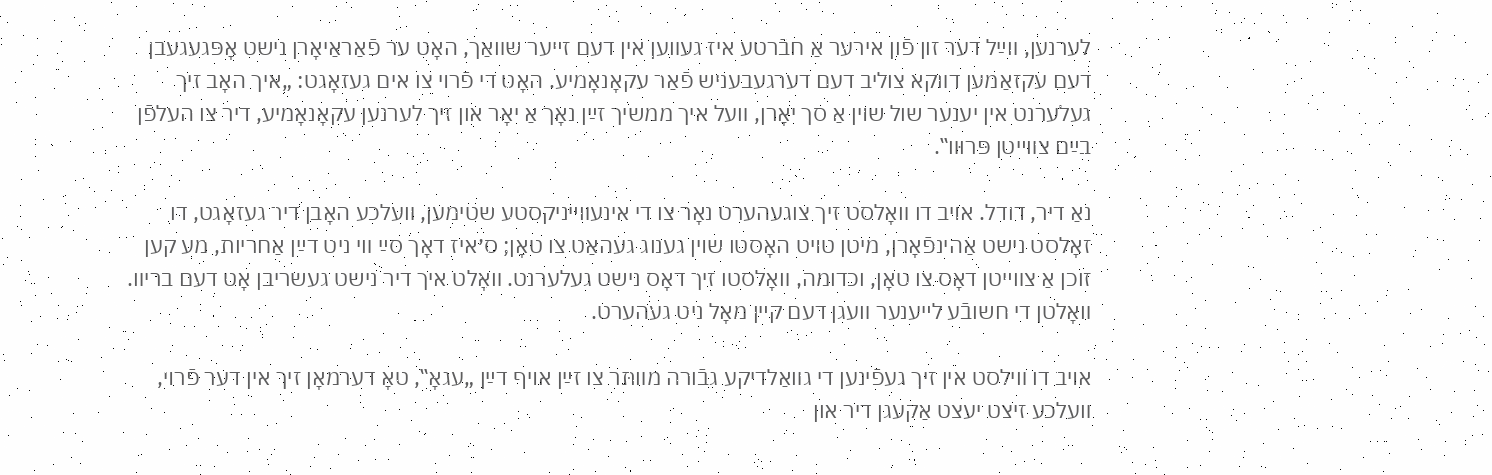לערנען, װײַל דער זון פֿון אירער אַ חבֿרטע איז געװען אין דעם זײער שװאַך, האָט ער פֿאַראַיאָרן נישט אָפּגעגעבן דעם עקזאַמען דװקא צוליב דעם דערגעבעניש פֿאַר עקאָנאָמיע. האָט די פֿרױ צו אים געזאָגט: „איך האָב זיך געלערנט אין יענער שול שױן אַ סך יאָרן, װעל איך ממשיך זײַן נאָך אַ יאָר און זיך לערנען עקאָנאָמיע, דיר צו העלפֿן בײַם צװײטן פּרוּװ‟.

נאַ דיר, דודל. אױב דו װאָלסט זיך צוגעהערט נאָר צו די אינעװײניקסטע שטימען, װעלכע האָבן דיר געזאָגט, דו זאָלסט נישט אַהינפֿאָרן, מיטן טױט האָסטו שױן גענוג געהאַט צו טאָן; ס׳איז דאָך סײַ װי ניט דײַן אַחריות, מע קען זוכן אַ צװײטן דאָס צו טאָן, וכדומה, װאָלסטו זיך דאָס נישט געלערנט. װאָלט איך דיר נישט געשריבן אָט דעם בריװ. װאָלטן די חשובֿע לײענער װעגן דעם קײן מאָל ניט געהערט.

אױב דו װילסט אין זיך געפֿינען די גװאַלדיקע גבֿורה מװתּר צו זײַן אױף דײַן „עגאָ‟, טאָ דערמאָן זיך אין דער פֿרױ, װעלכע זיצט יעצט אַקעגן דיר און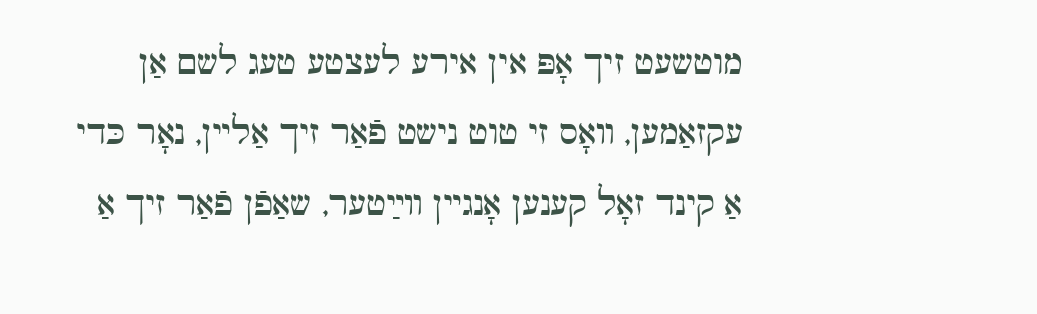מוטשעט זיך אָפּ אין אירע לעצטע טעג לשם אַן עקזאַמען, װאָס זי טוט נישט פֿאַר זיך אַלײן, נאָר כּדי אַ קינד זאָל קענען אָנגײן װײַטער, שאַפֿן פֿאַר זיך אַ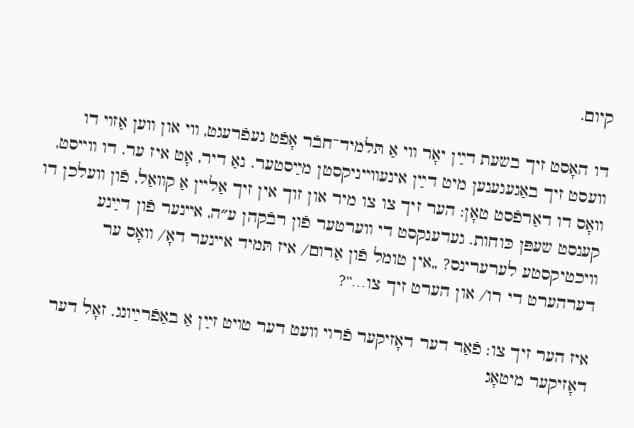קיום.

דו האָסט זיך בשעת דײַן יאָר װי אַ תּלמיד־חבֿר אָפֿט געפֿרעגט, װי און װען אַזױ דו װעסט זיך באַגעגענען מיט דײַן אינעװײניקסטן מײַסטער. נאַ דיר, אָט איז ער. דו װײסט, װאָס דו דאַרפֿסט טאָן: הער זיך צו צו מיר און זוך אין זיך אַלײן אַ קװאַל, פֿון װעלכן דו קענסט שעפּן כּוחות. געדענקסט די װערטער פֿון רבֿקהן ע״ה, אײנער פֿון דײַנע װיכטיקסטע לערערינס? „אין טומל פֿון אַרום/ איז תּמיד אײנער דאָ/ װאָס ער דערהערט די רו/ און הערט זיך צו…‟?

איז הער זיך צו: פֿאַר דער דאָזיקער פֿרױ װעט דער טױט זײַן אַ באַפֿרײַונג. זאָל דער דאָזיקער מיטאָג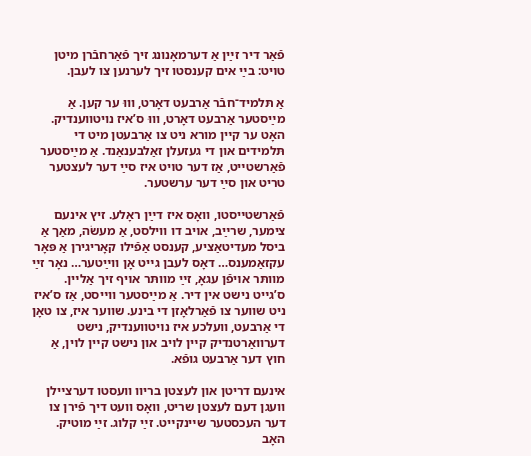פֿאַר דיר זײַן אַ דערמאָנונג זיך פֿאַרחבֿרן מיטן טױט: בײַ אים קענסטו זיך לערנען צו לעבן.

אַ תּלמיד־חבֿר אַרבעט דאָרט, װוּ ער קען. אַ מײַסטער אַרבעט דאָרט, װוּ ס’איז נויטװענדיק. האָט ער קײן מורא ניט צו אַרבעטן מיט די תּלמידים און די געזעלן זאַלבענאַנד. אַ מײַסטער פֿאַרשטײט, אַז דער טױט איז סײַ דער לעצטער טריט און סײַ דער ערשטער.

פֿאַרשטײסטו, װאָס איז דײַן ראָלע. זיץ אינעם צימער, שרײַב, אױב דו װילסט, אַ מעשׂה, מאַך אַ ביסל מעדיטאַציע, קענסט אַפֿילו קאָריגירן אַ פּאָר עקזאַמענס… דאָס לעבן גײט אָן װײַטער… נאָר זײַ מװתּר אױפֿן עגאָ, זײַ מװתּר אױף זיך אַלײן. ס’גײט נישט אין דיר. אַ מײַסטער װײסט, אַז ס’איז ניט שװער צו פֿאַרלאָזן די בינע. שװער איז, צו טאָן די אַרבעט, װעלכע איז נױטװענדיק, נישט דערװאַרטנדיק קײן לױב און נישט קײן לױן, אַ חוץ דער אַרבעט גופֿא.

אינעם דריטן און לעצטן בריװ װעסטו דערצײלן װעגן דעם לעצטן שריט, װאָס װעט דיך פֿירן צו דער העכסטער שײנקײט. זײַ קלוג. זײַ מוטיק. האָב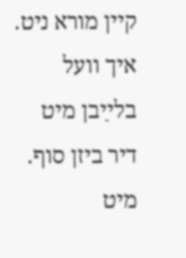קײן מורא ניט. איך װעל בלײַבן מיט דיר ביזן סוף.
מיט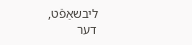ליבשאַפֿט,
דער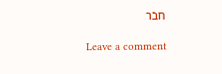חבֿר

Leave a comment